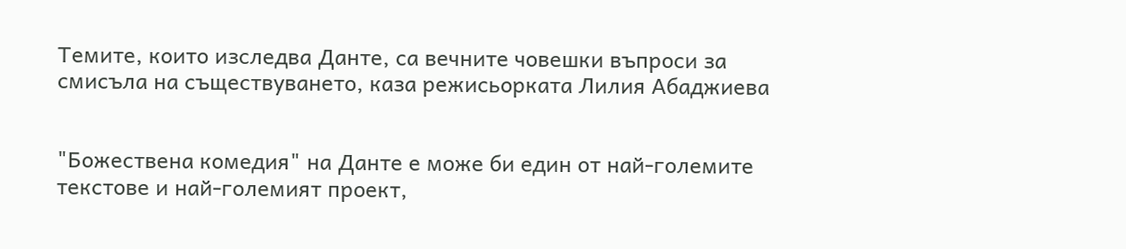Темите, които изследва Данте, са вечните човешки въпроси за смисъла на съществуването, каза режисьорката Лилия Абаджиева


"Божествена комедия" на Данте е може би един от най-големите текстове и най-големият проект,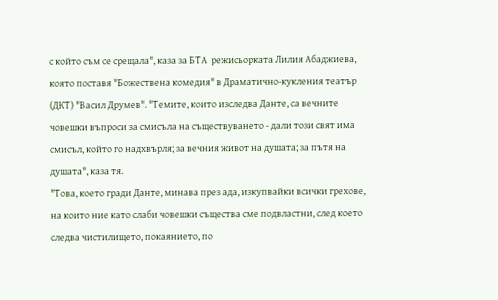с който съм се срещала", каза за БТА  режисьорката Лилия Абаджиева, която поставя "Божествена комедия" в Драматично-кукления театър (ДКТ) "Васил Друмев". "Темите, които изследва Данте, са вечните човешки въпроси за смисъла на съществуването - дали този свят има смисъл, който го надхвърля; за вечния живот на душата; за пътя на душата", каза тя.
"Това, което гради Данте, минава през ада, изкупвайки всички грехове, на които ние като слаби човешки същества сме подвластни, след което следва чистилището, покаянието, по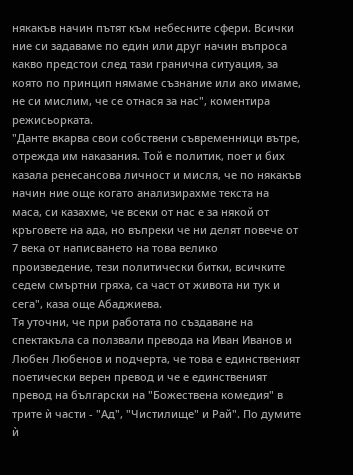някакъв начин пътят към небесните сфери. Всички ние си задаваме по един или друг начин въпроса какво предстои след тази гранична ситуация, за която по принцип нямаме съзнание или ако имаме, не си мислим, че се отнася за нас", коментира режисьорката.
"Данте вкарва свои собствени съвременници вътре, отрежда им наказания. Той е политик, поет и бих казала ренесансова личност и мисля, че по някакъв начин ние още когато анализирахме текста на маса, си казахме, че всеки от нас е за някой от кръговете на ада, но въпреки че ни делят повече от 7 века от написването на това велико произведение, тези политически битки, всичките седем смъртни гряха, са част от живота ни тук и сега", каза още Абаджиева.
Тя уточни, че при работата по създаване на спектакъла са ползвали превода на Иван Иванов и Любен Любенов и подчерта, че това е единственият поетически верен превод и че е единственият превод на български на "Божествена комедия" в трите ѝ части - "Ад", "Чистилище" и Рай". По думите ѝ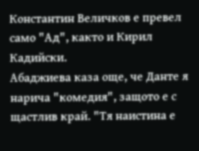Константин Величков е превел само "Ад", както и Кирил Кадийски.
Абаджиева каза още, че Данте я нарича "комедия", защото е с щастлив край. "Тя наистина е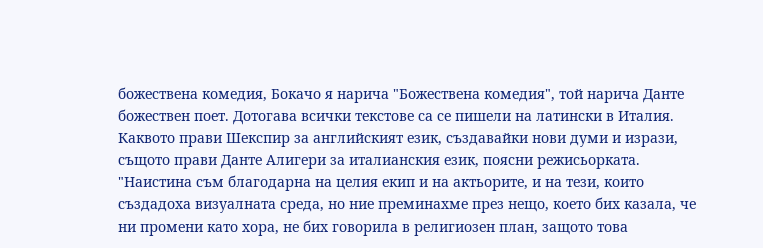божествена комедия, Бокачо я нарича "Божествена комедия", той нарича Данте божествен поет. Дотогава всички текстове са се пишели на латински в Италия. Каквото прави Шекспир за английският език, създавайки нови думи и изрази, същото прави Данте Алигери за италианския език, поясни режисьорката.
"Наистина съм благодарна на целия екип и на актьорите, и на тези, които създадоха визуалната среда, но ние преминахме през нещо, което бих казала, че ни промени като хора, не бих говорила в религиозен план, защото това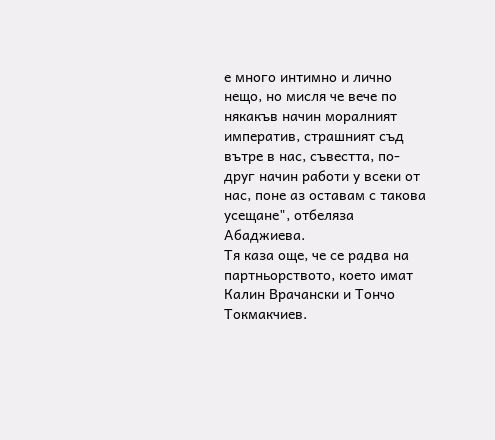е много интимно и лично нещо, но мисля че вече по някакъв начин моралният императив, страшният съд вътре в нас, съвестта, по-друг начин работи у всеки от нас, поне аз оставам с такова усещане", отбеляза Абаджиева.
Тя каза още, че се радва на партньорството, което имат Калин Врачански и Тончо Токмакчиев.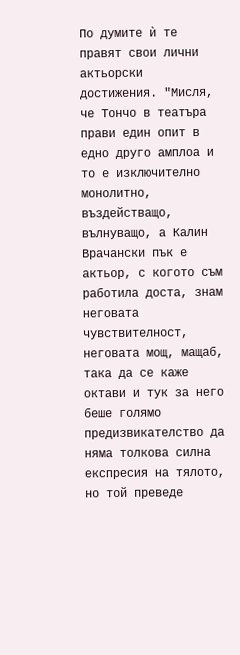По думите ѝ те правят свои лични актьорски достижения. "Мисля, че Тончо в театъра прави един опит в едно друго амплоа и то е изключително монолитно, въздействащо, вълнуващо, а Калин Врачански пък е актьор, с когото съм работила доста, знам неговата чувствителност, неговата мощ, мащаб, така да се каже октави и тук за него беше голямо предизвикателство да няма толкова силна експресия на тялото, но той преведе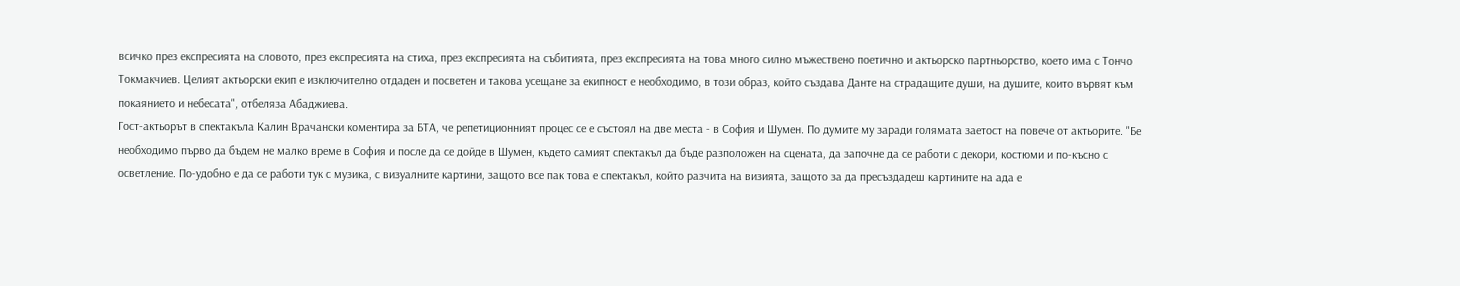всичко през експресията на словото, през експресията на стиха, през експресията на събитията, през експресията на това много силно мъжествено поетично и актьорско партньорство, което има с Тончо Токмакчиев. Целият актьорски екип е изключително отдаден и посветен и такова усещане за екипност е необходимо, в този образ, който създава Данте на страдащите души, на душите, които вървят към покаянието и небесата", отбеляза Абаджиева.
Гост-актьорът в спектакъла Калин Врачански коментира за БТА, че репетиционният процес се е състоял на две места - в София и Шумен. По думите му заради голямата заетост на повече от актьорите. "Бе необходимо първо да бъдем не малко време в София и после да се дойде в Шумен, където самият спектакъл да бъде разположен на сцената, да започне да се работи с декори, костюми и по-късно с осветление. По-удобно е да се работи тук с музика, с визуалните картини, защото все пак това е спектакъл, който разчита на визията, защото за да пресъздадеш картините на ада е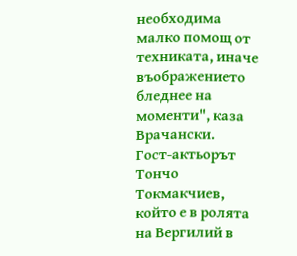необходима малко помощ от техниката, иначе въображението бледнее на моменти", каза Врачански.
Гост-актьорът Тончо Токмакчиев, който е в ролята на Вергилий в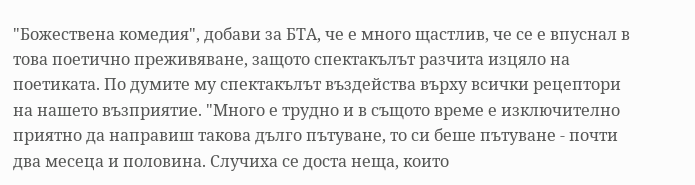"Божествена комедия", добави за БТА, че е много щастлив, че се е впуснал в това поетично преживяване, защото спектакълът разчита изцяло на поетиката. По думите му спектакълът въздейства върху всички рецептори на нашето възприятие. "Много е трудно и в същото време е изключително приятно да направиш такова дълго пътуване, то си беше пътуване - почти два месеца и половина. Случиха се доста неща, които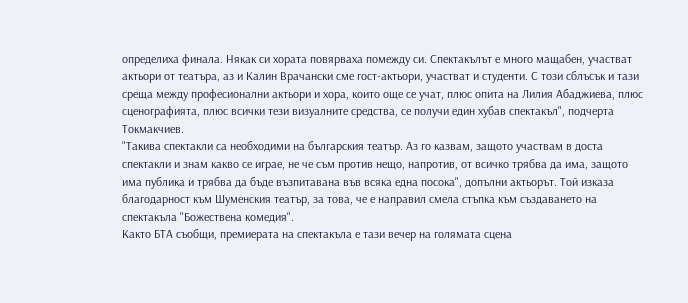определиха финала. Някак си хората повярваха помежду си. Спектакълът е много мащабен, участват актьори от театъра, аз и Калин Врачански сме гост-актьори, участват и студенти. С този сблъсък и тази среща между професионални актьори и хора, които още се учат, плюс опита на Лилия Абаджиева, плюс сценографията, плюс всички тези визуалните средства, се получи един хубав спектакъл", подчерта Токмакчиев.
"Такива спектакли са необходими на българския театър. Аз го казвам, защото участвам в доста спектакли и знам какво се играе, не че съм против нещо, напротив, от всичко трябва да има, защото има публика и трябва да бъде възпитавана във всяка една посока", допълни актьорът. Той изказа благодарност към Шуменския театър, за това, че е направил смела стъпка към създаването на спектакъла "Божествена комедия".
Както БТА съобщи, премиерата на спектакъла е тази вечер на голямата сцена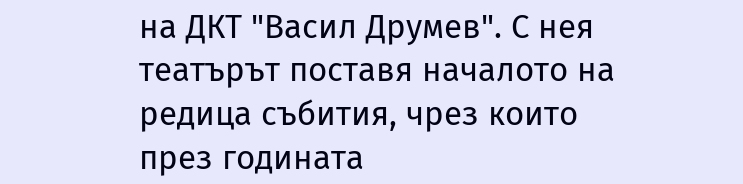на ДКТ "Васил Друмев". С нея театърът поставя началото на редица събития, чрез които през годината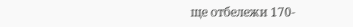ще отбележи 170-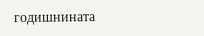годишнината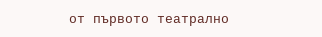от първото театрално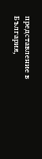представление в България,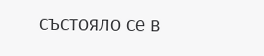състояло се в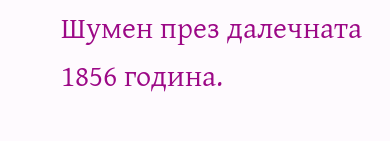Шумен през далечната 1856 година.